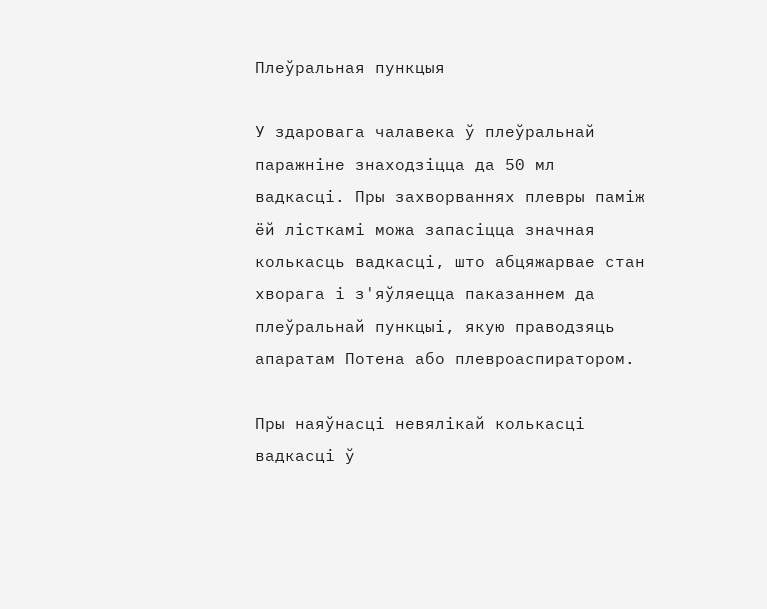Плеўральная пункцыя

У здаровага чалавека ў плеўральнай паражніне знаходзіцца да 50 мл вадкасці. Пры захворваннях плевры паміж ёй лісткамі можа запасіцца значная колькасць вадкасці, што абцяжарвае стан хворага і з'яўляецца паказаннем да плеўральнай пункцыі, якую праводзяць апаратам Потена або плевроаспиратором.

Пры наяўнасці невялікай колькасці вадкасці ў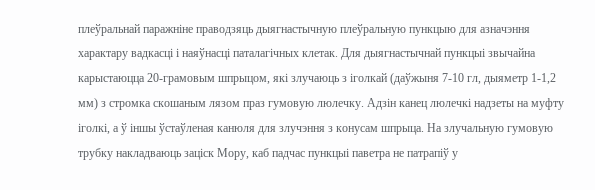плеўральнай паражніне праводзяць дыягнастычную плеўральную пункцыю для азначэння характару вадкасці і наяўнасці паталагічных клетак. Для дыягнастычнай пункцыі звычайна карыстаюцца 20-грамовым шпрыцом, які злучаюць з іголкай (даўжыня 7-10 гл, дыяметр 1-1,2 мм) з стромка скошаным лязом праз гумовую люлечку. Адзін канец люлечкі надзеты на муфту іголкі, а ў іншы ўстаўленая канюля для злучэння з конусам шпрыца. На злучальную гумовую трубку накладваюць заціск Мору, каб падчас пункцыі паветра не патрапіў у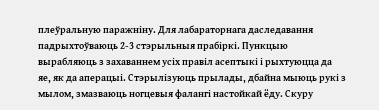плеўральную паражніну. Для лабараторнага даследавання падрыхтоўваюць 2-3 стэрыльныя прабіркі. Пункцыю вырабляюць з захаваннем усіх правіл асептыкі і рыхтуюцца да яе, як да аперацыі. Стэрылізуюць прылады, дбайна мыюць рукі з мылом, змазваюць ногцевыя фалангі настойкай ёду. Скуру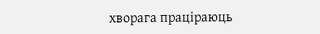хворага праціраюць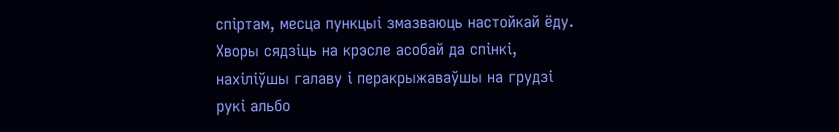спіртам, месца пункцыі змазваюць настойкай ёду. Хворы сядзіць на крэсле асобай да спінкі, нахіліўшы галаву і перакрыжаваўшы на грудзі рукі альбо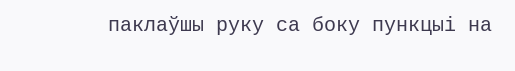паклаўшы руку са боку пункцыі на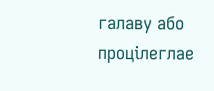галаву або процілеглае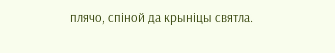плячо, спіной да крыніцы святла.